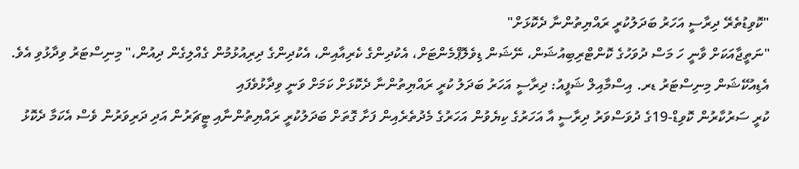"ކޮވިޑުތެރޭ ދިރާސީ އަހަރު ބަދަލުކުރީ ރައްޔިތުންނާ ދެކޮޅަށް"
"ނަތީޖާއަކަށް ވާނީ ހަ މަސް ދުވަހުގެ ކޮންޓްރިބިއުޝަން، ނޭޝަން ޑިވެލޮޕްމެންޓަށް، އެކުދިންގެ ކެރިއާއިން، އެކުދިންގެ ދިރިއުޅުމުން ގެއްލިގެން ދިއުން،" މިނިސްޓަރު ވިދާޅުވި އެވެ.
އެޑިއުކޭޝަން މިނިސްޓަރު ޑރ. އިސްމާއިލް ޝަފީއު: ދިރާސީ އަހަރު ބަދަލު ކުރީ ރައްޔިތުންނާ ދެކޮޅަށް ކަމަށް ވަނީ ވިދާޅުވެފައި
ކުރީ ސަރުކާރުން ކޮވިޑް-19ގެ ދުވަސްވަރު ދިރާސީ އާ އަހަރުގެ ކިޔެވުން އަހަރުގެ މެދުތެރެއިން ފަށާ ގޮތަށް ބަދަލުކުރީ ރައްޔިތުންނާއި ޓީޗަރުން އަދި ދަރިވަރުން ވެސް އެކަމާ ދެކޮޅު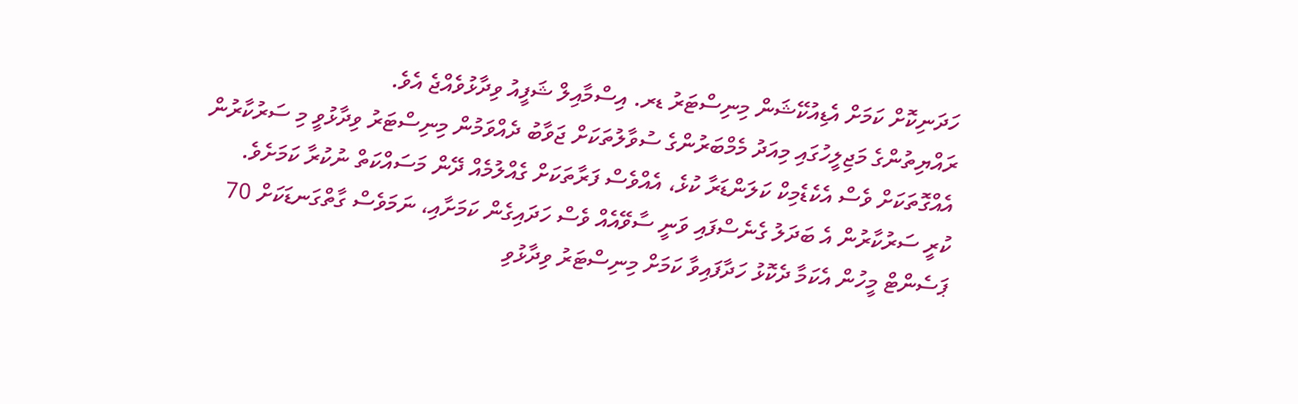ހަދަނިކޮށް ކަމަށް އެޑިއުކޭޝަން މިނިސްޓަރު ޑރ. އިސްމާއިލް ޝަފީއު ވިދާޅުވެއްޖެ އެވެ.
ރައްޔިތުންގެ މަޖިލީހުގައި މިއަދު މެމްބަރުންގެ ސުވާލުތަކަށް ޖަވާބު ދެއްވަމުން މިނިސްޓަރު ވިދާޅުވީ މި ސަރުކާރުން އެއްގޮތަކަށް ވެސް އެކެޑެމިކް ކަލަންޑަރާ ކުޅެ، އެއްވެސް ފަރާތަކަށް ގެއްލުމެއް ދޭން މަސައްކަތް ނުކުރާ ކަމަށެވެ.
ކުރީ ސަރުކާރުން އެ ބަދަލު ގެނެސްފައި ވަނީ ސާވޭއެއް ވެސް ހަދައިގެން ކަމަށާއި، ނަމަވެސް ގާތްގަނޑަކަށް 70 ޕަސެންޓް މީހުން އެކަމާ ދެކޮޅު ހަދާފައިވާ ކަމަށް މިނިސްޓަރު ވިދާޅުވި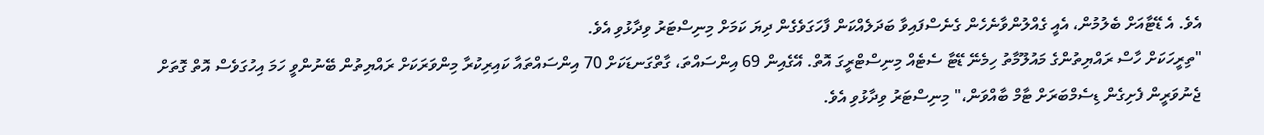އެވެ. އެ ޑޭޓާއަށް ބެލުމުން، އެއީ ގެއްލުންވާނެހެން ގެނެސްފައިވާ ބަދަލެއްކަން ފާހަގަވެގެން ދިޔަ ކަމަށް މިނިސްޓަރު ވިދާޅުވި އެވެ.
"ތިރީހަކަށް ހާސް ރައްޔިތުންގެ މައުލޫމާތު ހިމެނޭ ޑޭޓާ ސެޓެއް މިނިސްޓްރީގަ އޮތް. އޭގެއިން 69 އިންސައްތަ، ގާތްގަނޑަކަށް 70 އިންސައްތައާ ކައިރިކުރާ މިންވަރަކަށް ރައްޔިތުން ބޭނުންވީ ހަމަ އިހުގަވެސް އޮތް ގޮތަށް ޖެނުވަރީން ފެށިގެން ޑިސެމްބަރަށް ޓާމް ބާއްވަން،" މިނިސްޓަރު ވިދާޅުވި އެވެ.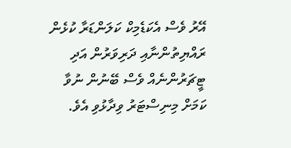އޭރު ވެސް އެކަޑެމިކް ކަލަންޑަރާ ކުޅެން ރައްޔިތުންނާއި ދަރިވަރުން އަދި ޓީޗަރުންނެއް ވެސް ބޭނުން ނުވާ ކަމަށް މިނިސްޓަރު ވިދާޅުވި އެވެ.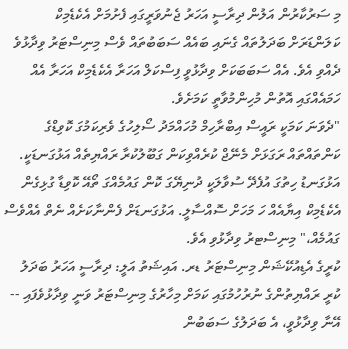މި ސަރުކާރުން އަލުން ދިރާސީ އަހަރު ޖެނުވަރީގައި ފެށުމަށް އެކެޑެމިކް ކަލަންޑަރަށް ބަދަލުތައް ގެނައި ބައެއް ސަބަބުތައް ވެސް މިނިސްޓަރު ވިދާޅުވެ ދެއްވި އެވެ. އެއް ސަބަބަކަށް ވިދާޅުވީ ފިސްކަލް އަހަރާ އެކެޑެމިކް އަހަރާ އެއް ހަމައެއްގައި އޮތުން މުހިންމުވާތީ ކަމަށެވެ.
"ދެވަނަ ކަމަކީ ރައީސް އިބްރާހިމް މުހައްމަދު ސޯލިހުގެ ވެރިކަމުގަ ކޮވިޑްގެ ކަންތައްތައް ރަގަޅަށް މެނޭޖް ކުރެއްވިކަން ގަބޫލުކުރާ ރައްޔިތެއް އަޅުގަނޑަކީ. އަޅުގަނޑު ހިތުގަ އުފެދޭ ސުވާލަކީ ދުނިޔޭގަ ކޮން ގައުމެއްގަ ތޯއޭ ކޮވިޑާ ގުޅިގެން އެކެޑެމިކް އިޔާއެއް ހަ މަހަށް ސޮއްސާލީ. އަޅުގަނޑަށް ފެންނާކަށެއް ނެތް އެއްވެސް ގައުމެއް،" މިނިސްޓރު ވިދާޅުވި އެވެ.
ކުރީގެ އެޑިއުކޭޝަން މިނިސްޓަރު ޑރ. އައިޝަތު އަލީ: ދިރާސީ އަހަރު ބަދަލު ކުރީ ރައްޔިތުންގެ ނުރުހުމުގައި ކަމަށް މިހާރުގެ މިނިސްޓަރު ވަނީ ވިދާޅުވެފައި --
އޭނާ ވިދާޅުވީ، އެ ބަދަލުގެ ސަބަބުން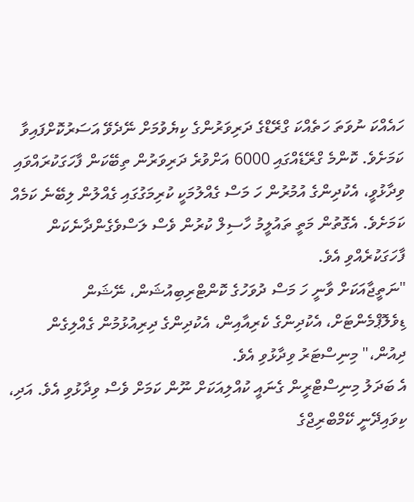ހައެއްކަ ނުވަތަ ހަތެއްކަ ގްރޭޑްގެ ދަރިވަރުންގެ ކިޔެވުމަށް ނޭދެވޭ އަސަރުކޮށްފައިވާ ކަމަށެވެ. ކޮންމެ ގްރޭޑެއްގައި 6000 އަށްވުރެ ދަރިވަރުން ތިބޭކަން ފާހަގަކުރައްވައި ވިދާޅުވީ، އެކުދިންގެ އުމުރުން ހަ މަސް ގެއްލުމަކީ ކުރިމަގުގައި ގެއްލުން ލިބޭނެ ކަމެއް ކަމަށެވެ. އެގޮތުން މަތީ ތައުލީމު ހާސިލް ކުރުން ވެސް ލަސްވެގެންދާނެކަން ފާހަގަކުރެއްވި އެވެ.
"ނަތީޖާއަކަށް ވާނީ ހަ މަސް ދުވަހުގެ ކޮންޓްރިބިއުޝަން، ނޭޝަން ޑިވެލޮޕްމެންޓަށް، އެކުދިންގެ ކެރިއާއިން، އެކުދިންގެ ދިރިއުޅުމުން ގެއްލިގެން ދިއުން،" މިނިސްޓަރު ވިދާޅުވި އެވެ.
އެ ބަދަލު މިނިސްޓްރީން ގެނައީ ކުއްލިއަކަށް ނޫން ކަމަށް ވެސް ވިދާޅުވި އެވެ. އަދި، ކިވައިދޭނީ ކޭމްބްރިޖްގެ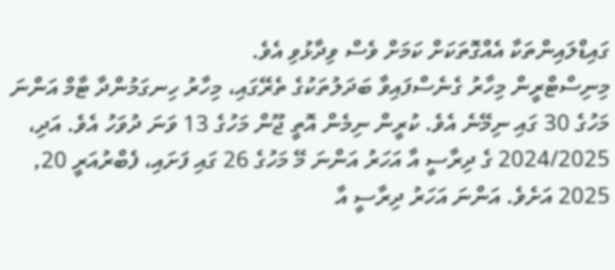ގައިޑްލައިންތަކާ އެއްގޮތަކަށް ކަމަށް ވެސް ވިދާޅުވި އެވެ.
މިނިސްޓްރީން މިހާރު ގެނެސްފައިވާ ބަދަލުތަކުގެ ތެރޭގައި، މިހާރު ހިނގަމުންދާ ޓާމް އަންނަ މަހުގެ 30 ގައި ނިމޭނެ އެވެ. ކުރީން ނިމެން އޮތީ ޖޫން މަހުގެ 13 ވަނަ ދުވަހު އެވެ. އަދި، 2024/2025 ގެ ދިރާސީ އާ އަހަރު އަންނަ މޭ މަހުގެ 26 ގައި ފަށައި، ފެބްރުއަރީ 20, 2025 އަށެވެ. އަންނަ އަހަރު ދިރާސީ އާ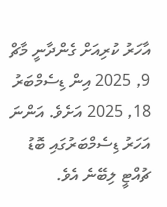އާހަރު ކުރިއަށް ގެންދާނީ މާޗް 9, 2025 އިން ޑިސެމްބަރު 18, 2025 އަށެވެ. އަންނަ އަހަރު ޑިސެމްބަރުގައި ބޮޑު ޗުއްޓީ ލިބޭނެ އެވެ.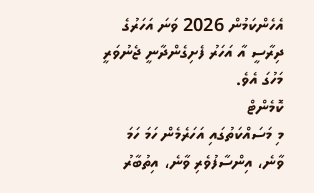އެހެންކަމުން 2026 ވަނަ އަހަރުގެ ދިރާސީ އާ އަހަރު ފެށިގެންދާނީ ޖެނުވަރީ މަހުގަ އެވެ.
ކޮމެންޓް
މި މަސައްކަތުގައި އަހަރެމެން ހަމަ ހަމަ ވާނެ، އިންސާފުވެރި ވާނެ، އިތުބާރު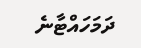ދަމަހައްޓާނެ